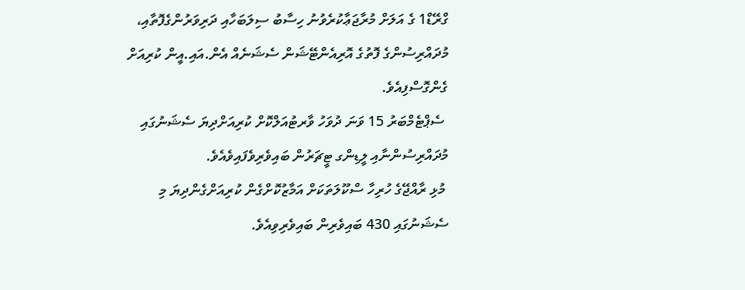ގްރޭޑް1 ގެ އަލަށް މުރާޖަޢާކުރެވުނު ހިސާބު ސިލަބަހާއި ދަރިވަރުންގެފޮތާއި، މުދައްރިސުންގެ ފޮތުގެ އޮރިއެންޓޭޝަން ސެޝަނެއް އެން.އައި.އީން ކުރިއަށް ގެންގޮސްފިއެވެ.
 ސެޕްޓެމްބަރު 15 ވަނަ ދުވަހު ވާރޓުއަލްކޮށް ކުރިއަށްދިޔަ ސެޝަނުގައި މުދައްރިސުންނާއި ލީޑިންގ ޓީޗަރުން ބައިވެރިވެފައިވެއެވެ.
 މުޅި ރާއްޖޭގެ ހުރިހާ ސްކޫލަތަކަށް އަމާޒުކޮށްގެން ކުރިއަށްގެންދިޔަ މި ސެޝަނުގައި 430 ބައިވެރިން ބައިވެރިވިއެވެ.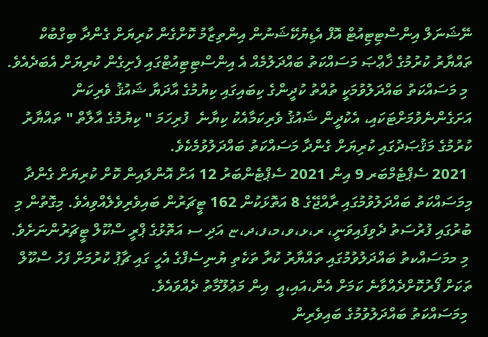ނޭޝަނަލް އިންސްޓިޓިއުޓް އޮފް އެޑިޔުކޭޝަނުން އިންތިޒާމު ކޮށްގެން ކުރިޔަށް ގެންދާ ބިގްބުކް ތައްޔާރު ކުރުމުގެ ޚާޢްޞަ މަސައްކަތު ބައްދަލުމެއް އެ އިންސްޓިޓިއުޓްގައި ފެށިގެން ކުރިޔަށް އެބަދެއެވެ.
 މި މަސައްކަތު ބައްދަލުވުމަކީ ތުއްތު ކުދީންގެ ކިބައިގައި ކިޔުމުގެ އާދަޔާ ޝައުޤު ވެރިކަން އަށަގެންނެވުމަށްޓަކައި، އެކުދީން ޝައުޤު ވެރިކަމާއެކު ކިޔާނެ  ފުރިހަމަ " ކިޔުމުގެ އާލާތް " ތައްޔާރު ކުރުމުގެ މަޤުޞަދުގައި ކުރިޔަށް ގެންދާ މަސައްކަތު ބައްދަލުވުމެކެވެ.
 2021 ސެޕްޓެމްބަރ 9 އިން 2021 ސެޕްޓެންބަރު 12 އަށް އޮންލައިން ކޮށް ކުރިޔަށް ގެންދާ މިމަސައްކަތު ބައްދަލުވުމުގައި ރާއްޖޭގެ 8 އަތޮޅަކުން 162 ޓީޗަރުން ބައިވެރިވެލެއްވިއެވެ. މިގޮތުން މި ބުރުގައި ފުރުސަތު ދެވިފައިވަނީ، ރ،ޅ،ވ،މ،ފ،ދ،ޏ އަދި ސ އަތޮޅުގެ ޕްރީ ސްކޫލް ޓީޗަރުންނަށެވެ.
 މި މމަސައްކތު ބައްދަލުވުމުގައި ތައްޔާރު ކުރާ ތަކެތި ޔުނިސެފްގެ އެހީ ގައި ޗާޕު ކުރުމަށް ފަހު ސްކޫލް ތަކަށް ފޯރުކޮށްދެއްވާނެ ކަމަށް އެން،އައި،އީ  އިން މަޢުލޫމާތު ދެއްވައެވެ.
 މިމަސައްކަތު ބައްދަލުވުމުގެ ބައިވެރިން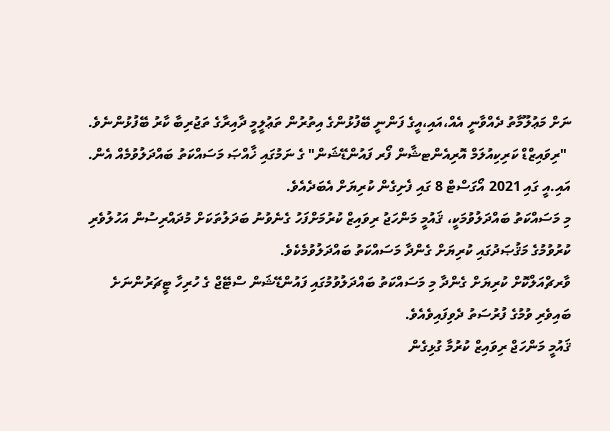ނަށް މަޢުލޫމާތު ދެއްވާނީ އެއް،އައި،އީގެ ފަންނީ ބޭފުޅުންގެ އިތުރުން ތަޢުލީމީ ދާއިރާގެ ތަޖުރިބާ ކާރު ބޭފުޅުންނެވެ.
 "ރިވައިޒްޑް ކަރިކިއުލަމް އޮރިއެންޓޝާން ފޯރ ފައުންޑޭޝަން" ގެ ނަމުގައި ޚާއްޞަ މަސައްކަތު ބައްދަލުވުމެއް އެން. އައި.އީ ގައި 2021 އޯގަސްޓް 8 ގައި ފެށިގެން ކުރިޔަށް އެބަދެއެވެ.
މި މަސައްކަތު ބައްދަލުވުމަކީ، ޤައުމީ މަންހަޖު ރިވައިޒް ކުރުމަށްފަހު ގެނެވުނު ބަދަލުތަކަށް މުދައްރިސުން އަހުލުވެރި ކުރުވުމުގެ މަޤުޞަދުގައި ކުރިޔަށް ގެންދާ މަސައްކަތު ބައްދަލުވުމެކެވެ.
ވާރޗްއަލްކޮށް ކުރިޔަށް ގެންދާ މި މަސައްކަތު ބައްދަލުވުމުގައި ފައުންޑޭޝަން ސްޓޭޖް ގެ ހުރިހާ ޓީޗަރުންނަށެ ބައިވެރި ވުމުގެ ފުރުސަތު ދެވިފައިވެއެވެ.
ޤައުމީ މަންހަޖް ރިވައިޒް ކުރުމާ ގުޅިގެން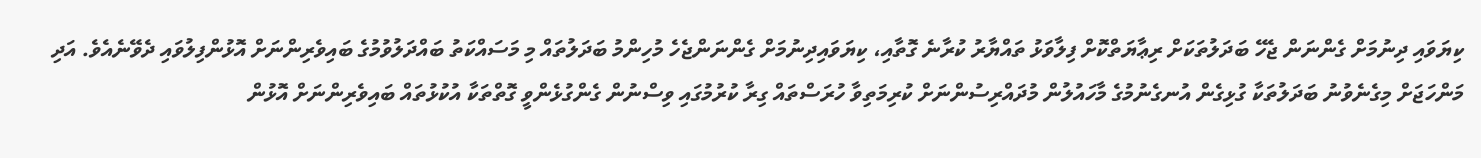ކިޔަވައި ދިނުމަށް ގެންނަން ޖެހޭ ބަދަލުތަކަށް ރިޢާޔަތްކޮށް ފިލާވަޅު ތައްޔާރު ކުރާނެ ގޮތާއި، ކިޔަވައިދިނުމަށް ގެންނަންޖެހެ މުހިންމު ބަދަލުތައް މި މަސައްކަތު ބައްދަލުވުމުގެ ބައިވެރިންނަށް އޮޅުންފިލުވައި ދެވޭނެއެވެ. އަދި މަންހަޖަށް މިގެނެވުނު ބަދަލުތަކާ ގުޅިގެން އުނގެނުމުގެ މާހައުލުން މުދައްރިސުންނަށް ކުރިމަތިވާ ހުރަސްތައް ގިރާ ކުރުމުގައި ވިސްނުން ގެންގުޅެންވީ ގޮތްތަކާ އުކުޅުތައް ބައިވެރިންނަށް އޮޅުން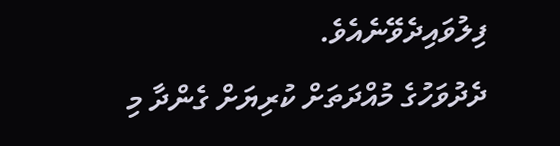ފިލުވައިދެވޭނެއެވެ.
ދެދުވަހުގެ މުއްދަތަށް ކުރިޔަށް ގެންދާ މި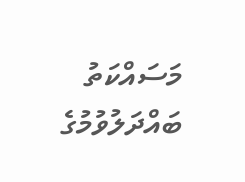މަސައްކަތު ބައްދަލުވުމުގެ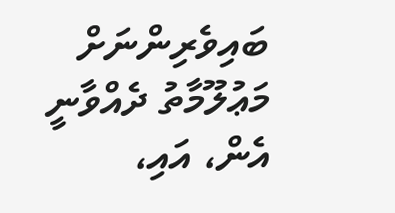ބައިވެރިންނަށް  މަޢުލޫމާތު ދެއްވާނީ އެން، އައި،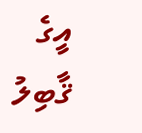އީގެ ޤާބިލު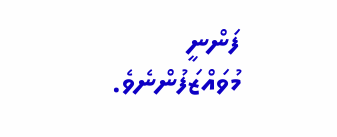ފަންނީ މުވައްޒަފުންނެވެ.